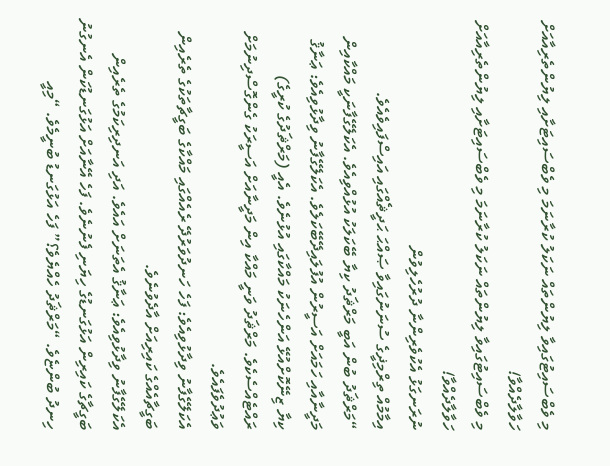މި ވެބްސައިޓުގައިވާ ލިޔުންތައް ނަކަލު ކުރާނަމަ މި ވެބްސައިޓަށާއި ލިޔުންތެރިއާއަށް ހަވާލާދެއްވާ!
މި ވެބްސައިޓުގައިވާ ލިޔުންތައް ނަކަލު ކުރާނަމަ މި ވެބްސައިޓަށާއި ލިޔުންތެރިއާއަށް ހަވާލާދެއްވާ!
ނުރަނގަޅު އެކުވެރިންނާ ދުރުހެލިވުން
އިމާމުއް ތިރްމިޛީގެ ސުނަނުގައިވާ ޞައްޙަ ޙަދީޘެއްގައި އައިސްފައިވެއެވެ.
“މަރްޘަދު ބުން އަބީ މަރްޘަދު ކިޔާ ބޭކަލަކު އުޅުއްވިއެވެ. އެކަލޭގެފާނަކީ މައްކާއިން މަދީނާއާއި ހަމައަށް އަސީރުން އުފުލައިދޭބޭކަލެވެ. އެކަލޭގެފާނު ވިދާޅުވިއެވެ: ޢަނާޤު ކިޔާ ޒިނޭކޮށްއުޅޭ އަންހެނަކު މައްކާގައި އުޅުނެވެ. އެއީ (މަރްޘަދުގެ ކުރީގެ) ރައްޓެއްސެކެވެ. މަރްޘަދު ވަނީ މައްކާ އިން މަދީނާއަށް އަސީރަކު ގެންގޮސްދިނުމަށް ވަޢުދުވެފައެވެ.
އެކަލޭގެފާނު ވިދާޅުވިއެވެ: ފަހެ ހަނދުވަރުދޭ ރެއެއްގައި މައްކާގެ ބަގީޗާތަކުގެ ތެރެއިން ބަގީޗާއެއްގެ ކައިރިއަށް އާދެވުނެވެ.
އެކަލޭގެފާނު ވިދާޅުވިއެވެ: ޢަނާޤު އެތަނަށް އައެވެ. އަދި އަނދިރިކަމުގެ ތެރެއިން ބަގީޗާގެ ކައިރިން އަޅުގަނޑުގެ ހިޔަނި ފެނުނެވެ. ފަހެ އޭނާއަށް އަޅުގަނޑުކަން އެނގުނު ހިނދު ބުންޏެވެ. “މަރްޘަދު ހެއްޔެވެ؟” ފަހެ އަޅުގަނޑު ބުނީމެވެ. “މިއީ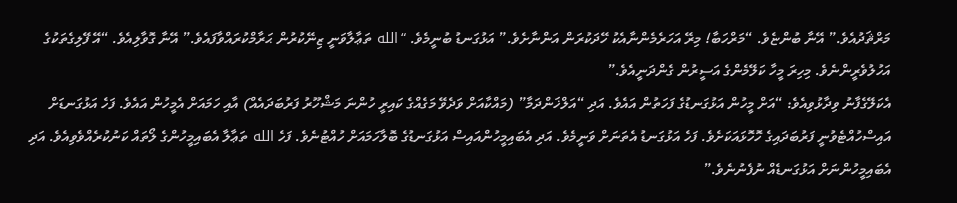މަރްޘަދުއެވެ.” އޭނާ ބުންޏެވެ. “މަރްހަބާ! މިރޭ އަހަރެމެންނާއެކު ހޭދަކުރަން އަންނާށެވެ.” އަޅުގަނޑު ބުނީމެވެ. “الله ތަޢާލާވަނީ ޒިނޭކުރުން ޙަރާމްކުރައްވާފައެވެ.” އޭނާ ގޮވާލިއެވެ. “އޭ ފޭލިގެތަކުގެ އަހުލުވެރީންނެވެ. މިހިރަ މީހާ ކަލޭމެންގެ އަސީރުން ގެންދަނީއެވެ.”
އެކަލޭގެފާނު ވިދާޅުވިއެވެ: “އަށް މީހުން އަޅުގަނޑުގެ ފަހަތުން އައެވެ. އަދި “އަލްޚަންދަމާ” (މައްކާއަށް ވަދެވޭ މަގެއްގެ ކައިރީ ހުންނަ މަޝްހޫރު ފަރުބަދައެއް) އާއި ހަމައަށް އެމީހުން އައެވެ. ފަހެ އަޅުގަނޑަށް އައިސްހުއްޓެވުނީ ފަރުބަދައިގެ ހޮހޮޅައަކަށެވެ. ފަހެ އަޅުގަނޑު އެތަނަށް ވަނީމެވެ. އަދި އެބައިމީހުންއައިސް އަޅުގަނޑުގެ ބޮލާހަމައަށް ހުއްޓުނެވެ. ފަހެ الله ތަޢާލާ އެބައިމީހުންގެ ލޯތައް ކަނުކުރެއްވެވިއެވެ. އަދި އެބައިމީހުންނަށް އަޅުގަނޑެއް ނުފެނުނެވެ.”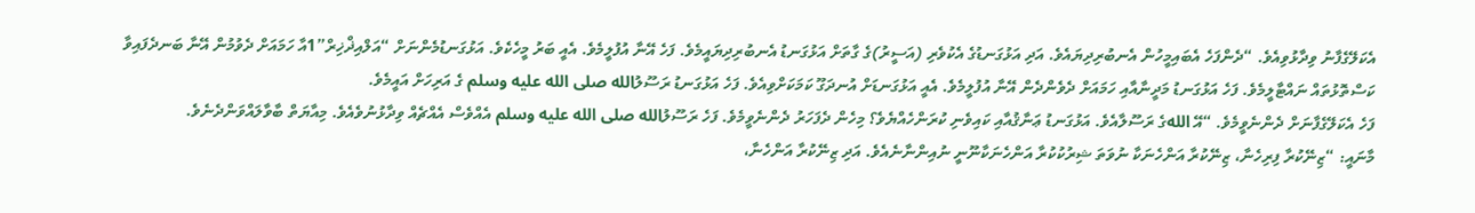އެކަލޭގެފާނު ވިދާޅުވިއެވެ. “ދެންފަހެ އެބައިމީހުން އެނބުރިދިޔައެވެ. އަދި އަޅުގަނޑުގެ އެކުވެރި (އަސީރު)ގެ ގާތަށް އަޅުގަނޑު އެނބުރިދިޔައީމެވެ. ފަހެ އޭނާ އުފުލީމެވެ. އެއީ ބަރު މީހެކެވެ. އަޅުގަނޑުމެންނަށް “އަލްއިޛްޚިރް”1އާ ހަމައަށް ދެވުމުން އޭނާ ބަނދެފައިވާ ކަސްތޮޅުތައް ނައްޓާލީމެވެ. ފަހެ އަޅުގަނޑު މަދީނާއާއި ހަމައަށް ދެވެންދެން އޭނާ އުފުލީމެވެ. އެއީ އަޅުގަނޑަށް އުނދަގޫ ކަމަކަށްވިއެވެ. ފަހެ އަޅުގަނޑު ރަސޫލުالله صلى الله عليه وسلم ގެ އަރިހަށް އައީމެވެ.
ފަހެ އެކަލޭގެފާނަށް ދެންނެވީމެވެ. “އޭ اللهގެ ރަސޫލާއެވެ. އަޅުގަނޑު ޢަނާޤުއާއި ކައިވެނި ކުރަންހެއްޔެވެ؟ މިހެން ދެފަހަރު ދެންނެވީމެވެ. ފަހެ ރަސޫލުالله صلى الله عليه وسلم އެއްވެސް އެއްޗެއް ވިދާޅުނުވެއެވެ. މިއާޔަތް ބާވާލައްވަންދެނެވެ.
މާނައީ: “ޒިނޭކުރާ ފިރިހެނާ، ޒިނޭކުރާ އަންހެނަކާ ނުވަތަ ޝިރުކުކުރާ އަންހެނަކާނޫނީ ނުއިންނާނެއެވެ. އަދި ޒިނޭކުރާ އަންހެނާ،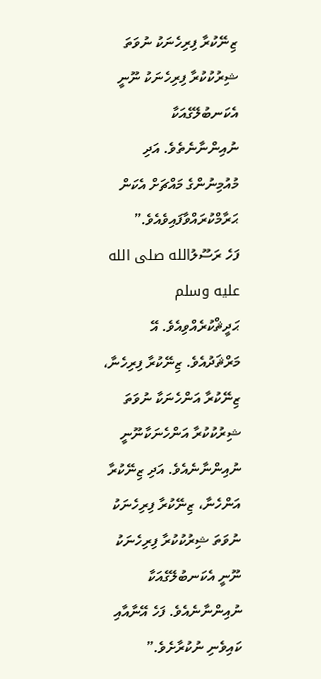ޒިނޭކުރާ ފިރިހެނަކު ނުވަތަ ޝިރުކުކުރާ ފިރިހެނަކު ނޫނީ އެކަނބުލޭގެއަކާ ނުއިންނާނެތެވެ. އަދި މުއުމިނުންގެ މައްޗަށް އެކަން ޙަރާމްކުރައްވާފައިވެއެވެ.”
ފަހެ ރަސޫލުالله صلى الله عليه وسلم ޙަދީޘްކުރެއްވިއެވެ. އޭ މަރްޘަދުއެވެ. ޒިނޭކުރާ ފިރިހެނާ، ޒިނޭކުރާ އަންހެނަކާ ނުވަތަ ޝިރުކުކުރާ އަންހެނަކާނޫނީ ނުއިންނާނެއެވެ. އަދި ޒިނޭކުރާ އަންހެނާ، ޒިނޭކުރާ ފިރިހެނަކު ނުވަތަ ޝިރުކުކުރާ ފިރިހެނަކު ނޫނީ އެކަނބުލޭގެއަކާ ނުއިންނާނެއެވެ. ފަހެ އޭނާއާއި ކައިވެނި ނުކުރާށެވެ.”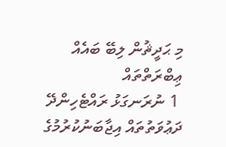މި ޙަދީޘުން ލިބޭ ބައެއް ޢިބްރަތްތައް
 1 ނުރަނގަޅު ރައްޓެހިންދޭ ދަޢުވަތުތައް އިޖާބަނުކުރުމުގެ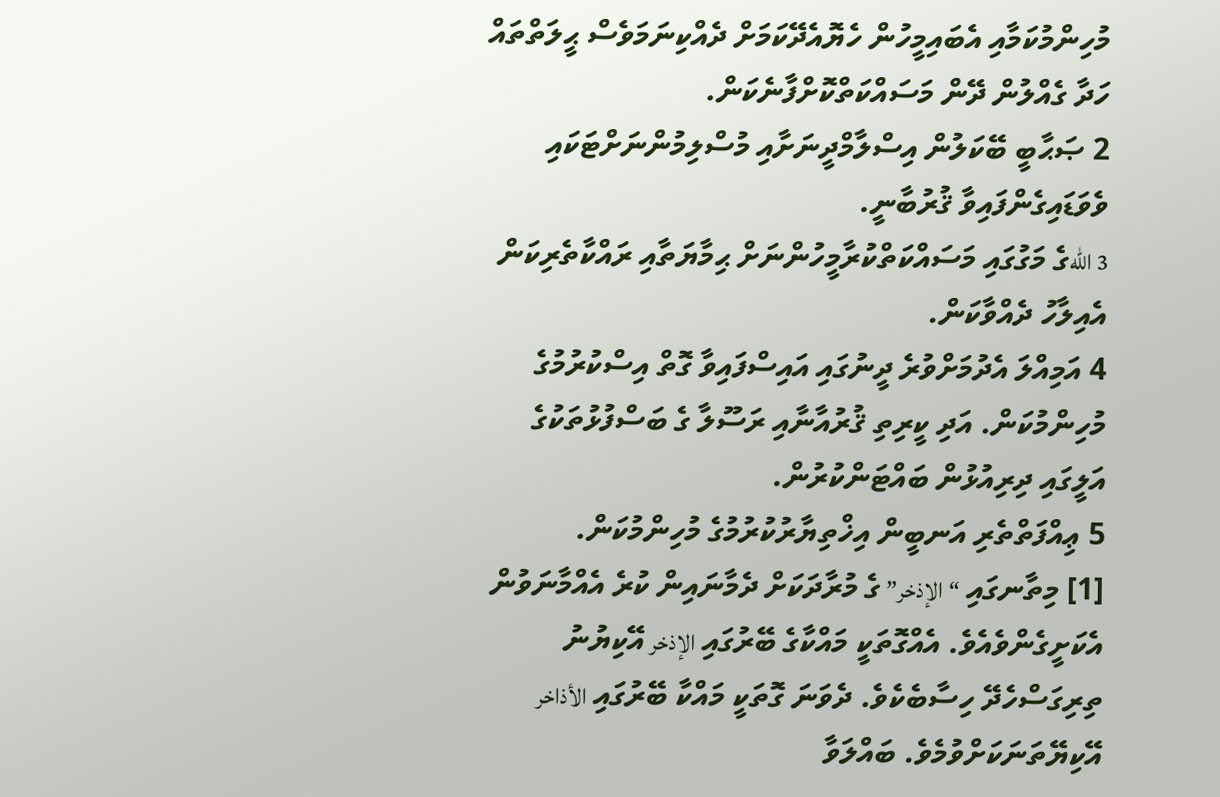މުހިންމުކަމާއި އެބައިމީހުން ހެޔޮއެދޭކަމަށް ދެއްކިނަމަވެސް ޙީލަތްތައް ހަދާ ގެއްލުން ދޭން މަސައްކަތްކޮށްފާނެކަން.
2 ޞަޙާބީ ބޭކަލުން އިސްލާމްދީނަށާއި މުސްލިމުންނަށްޓަކައި ވެވަޑައިގެންފައިވާ ޤުރުބާނީ.
3 اللهގެ މަގުގައި މަސައްކަތްކުރާމީހުންނަށް ޙިމާޔަތާއި ރައްކާތެރިކަން އެއިލާހު ދެއްވާކަން.
4 އަމިއްލަ އެދުމަށްވުރެ ދީނުގައި އައިސްފައިވާ ގޮތް އިސްކުރުމުގެ މުހިންމުކަން. އަދި ކީރިތި ޤުރުއާނާއި ރަސޫލާ ގެ ބަސްފުޅުތަކުގެ އަލީގައި ދިރިއުޅުން ބައްޓަންކުރުން.
5 ޢިއްފަތްތެރި އަނބީން އިޚްތިޔާރުކުރުމުގެ މުހިންމުކަން.
[1] މިތާނގައި “الإذخر” ގެ މުރާދަކަށް ދެމާނައިން ކުރެ އެއްމާނަވުން އެކަށީގެންވެއެވެ. އެއްގޮތަކީ މައްކާގެ ބޭރުގައި الإذخر އޭކިޔުނު ތިރިގަސްހެދޭ ހިސާބެކެވެ. ދެވަނަ ގޮތަކީ މައްކާ ބޭރުގައި الأذاخر އޭކިޔޭތަނަކަށްވުމެވެ. ބައްލަވާ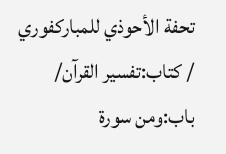تحفة الأحوذي للمباركفوري / كتاب:تفسير القرآن/ باب:ومن سورة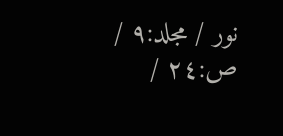نور / مجلد:٩ / ص:٢٤ /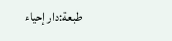طبعة:دار إحياء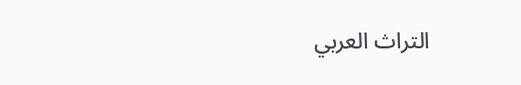التراث العربي